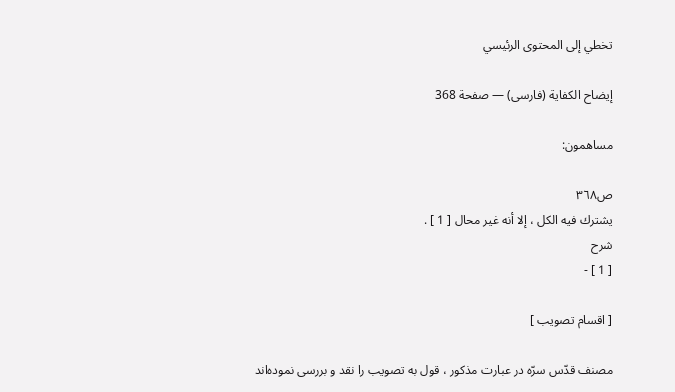تخطي إلى المحتوى الرئيسي

إيضاح الكفاية (فارسى) — صفحة 368

مساهمون:

ص٣٦٨
يشترك فيه الكل ، إلا أنه غير محال [ 1 ] .
شرح
[ 1 ] -

[ اقسام تصويب ]

مصنف قدّس سرّه در عبارت مذكور ، قول به تصويب را نقد و بررسى نموده‌اند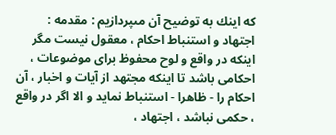كه اينك به توضيح آن مىپردازيم : مقدمه : اجتهاد و استنباط احكام ، معقول نيست مگر اينكه در واقع و لوح محفوظ براى موضوعات ، احكامى باشد تا اينكه مجتهد از آيات و اخبار ، آن احكام را - ظاهرا - استنباط نمايد و الا اگر در واقع ، حكمى نباشد ، اجتهاد ،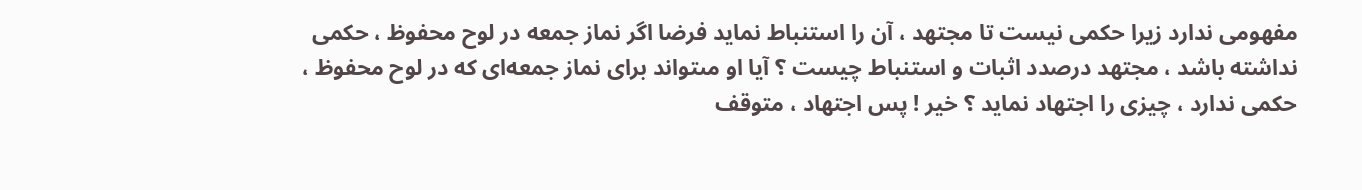مفهومى ندارد زيرا حكمى نيست تا مجتهد ، آن را استنباط نمايد فرضا اگر نماز جمعه در لوح محفوظ ، حكمى نداشته باشد ، مجتهد درصدد اثبات و استنباط چيست ؟ آيا او مىتواند براى نماز جمعه‌اى كه در لوح محفوظ ، حكمى ندارد ، چيزى را اجتهاد نمايد ؟ خير ! پس اجتهاد ، متوقف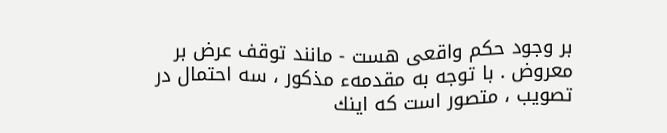بر وجود حكم واقعى هست - مانند توقف عرض بر معروض . با توجه به مقدمهء مذكور ، سه احتمال در تصويب ، متصور است كه اينك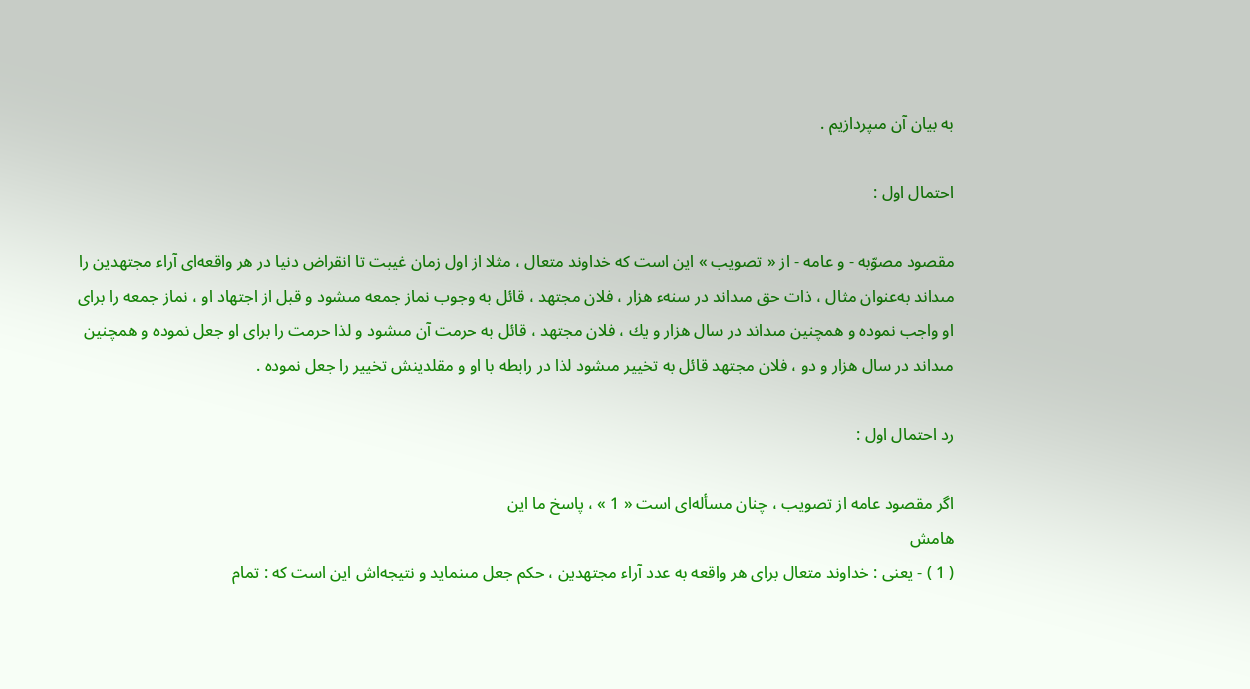به بيان آن مىپردازيم .

احتمال اول :

مقصود مصوّبه - و عامه - از « تصويب » اين است كه خداوند متعال ، مثلا از اول زمان غيبت تا انقراض دنيا در هر واقعه‌اى آراء مجتهدين را مىداند به‌عنوان مثال ، ذات حق مىداند در سنهء هزار ، فلان مجتهد ، قائل به وجوب نماز جمعه مىشود و قبل از اجتهاد او ، نماز جمعه را براى او واجب نموده و همچنين مىداند در سال هزار و يك ، فلان مجتهد ، قائل به حرمت آن مىشود و لذا حرمت را براى او جعل نموده و همچنين مىداند در سال هزار و دو ، فلان مجتهد قائل به تخيير مىشود لذا در رابطه با او و مقلدينش تخيير را جعل نموده .

رد احتمال اول :

اگر مقصود عامه از تصويب ، چنان مسأله‌اى است « 1 » ، پاسخ ما اين
هامش
( 1 ) - يعنى : خداوند متعال براى هر واقعه به عدد آراء مجتهدين ، حكم جعل مىنمايد و نتيجه‌اش اين است كه : تمام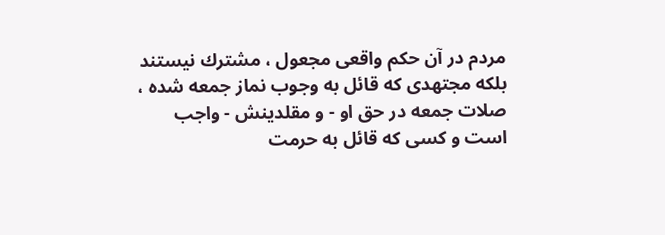مردم در آن حكم واقعى مجعول ، مشترك نيستند بلكه مجتهدى كه قائل به وجوب نماز جمعه شده ، صلات جمعه در حق او - و مقلدينش - واجب است و كسى كه قائل به حرمت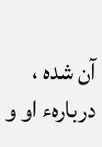آن شده ، دربارهء او و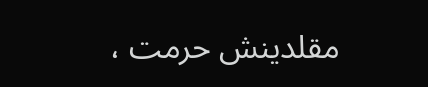مقلدينش حرمت ،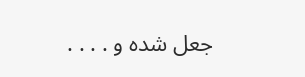جعل شده و . . . .